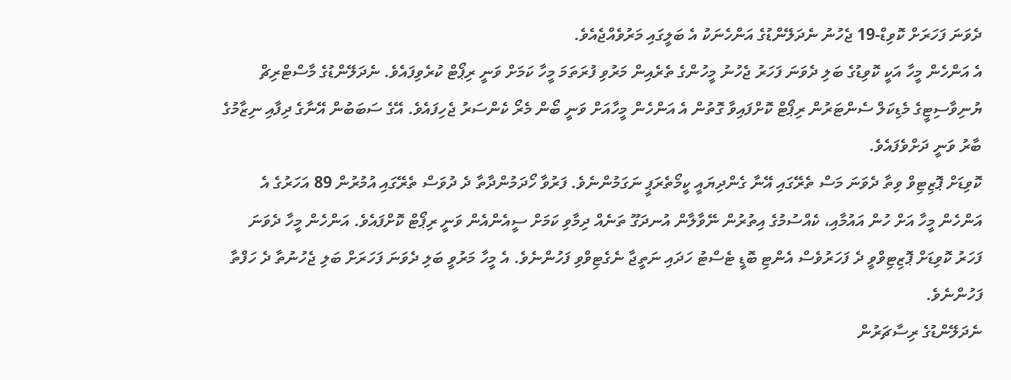ދެވަނަ ފަހަރަށް ކޮވިޑް-19 ޖެހުނު ނެދަލޭންޑުގެ އަންހެނަކު އެ ބަލީގައި މަރުވެއްޖެއެވެ.
އެ އަންހެން މީހާ އަކީ ކޮވިޑުގެ ބަލި ދެވަނަ ފަހަރު ޖެހުނު މީހުންގެ ތެރެއިން މަރުވި ފުރަތަމަ މީހާ ކަމަށް ވަނީ ރިޕޯޓް ކުރެވިފައެވެ. ނެދަލޭންޑުގެ މާސްޓްރިޗް ޔުނިވާސިޓީގެ މެޑިކަލް ސެންޓަރުން ރިޕޯޓް ކޮށްފައިވާ ގޮތުން އެ އަންހެން މީހާއަށް ވަނީ ބޯން މެރޯ ކެންސަރު ޖެހިފައެވެ. އޭގެ ސަބަބުން އޭނާގެ ދިފާއި ނިޒާމުގެ ބާރު ވަނީ ދަށްވެފައެވެ.
ކޮވިޑަށް ޕޮޒިޓިވް ވިތާ ދެވަނަ މަސް ތެރޭގައި އޭނާ ގެންދިޔައީ ކީމޯތެރަޕީ ނަގަމުންނެވެ. ފަރުވާ ހޯދަމުންދާތާ ދެ ދުވަސް ތެރޭގައި އުމުރުން 89 އަހަރުގެ އެ އަންހެން މީހާ އަށް ހުން އައުމާއި، ކެއްސުމުގެ އިތުރުން ނޭވާލާން އުނދަގޫ ތަނެއް ދިމާވި ކަމަށް ސީއެންއެން ވަނީ ރިޕޯޓް ކޮށްފައެވެ. އަންހެން މީހާ ދެވަނަ ފަހަރު ކޮވިޑަށް ޕޮޒިޓިވްވީ ދެ ފަހަރުވެސް އެންޓި ބޮޑީ ޓެސްޓު ހަދައި ނަތީޖާ ނެގެޓިވްވި ފަހުންނެވެ. އެ މީހާ މަރުވީ ބަލި ދެވަނަ ފަހަރަށް ބަލި ޖެހުނުތާ ދެ ހަފްތާ ފަހުންނެވެ.
ނެދަލޭންޑުގެ ރިސާޗަރުން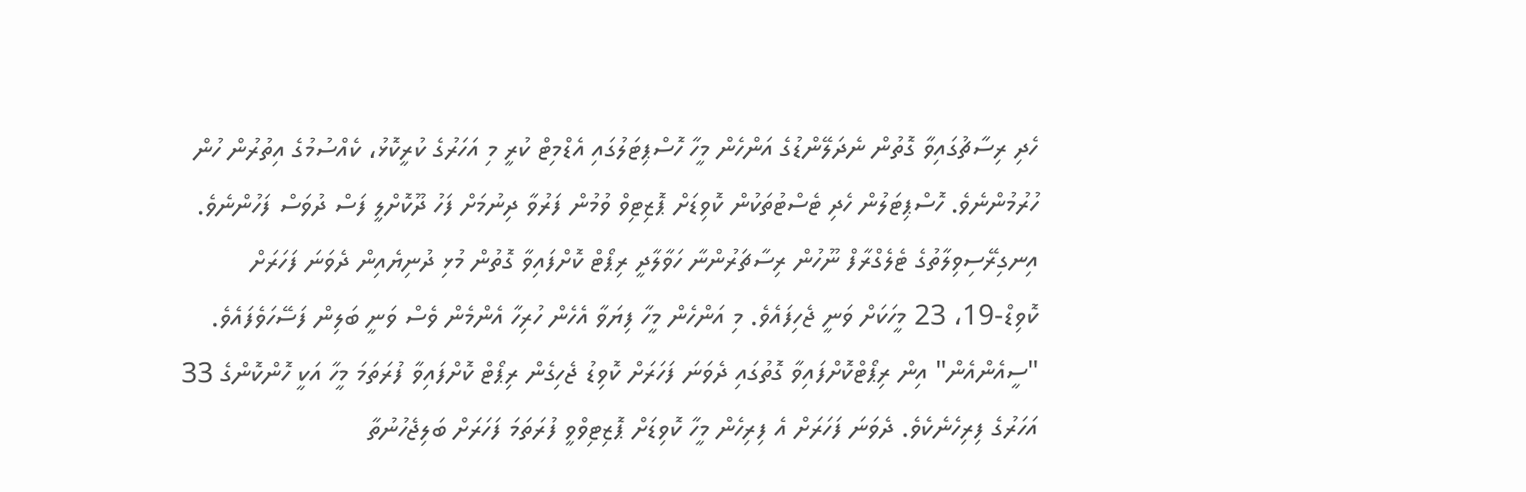ހެދި ރިސާޗުގައިވާ ގޮތުން ނެދަލޭންޑުގެ އަންހެން މީހާ ހޮސްޕިޓަލުގައި އެޑްމިޓް ކުރީ މި އަހަރުގެ ކުރީކޮޅު، ކެއްސުމުގެ އިތުރުން ހުން ހުރުމުންނެވެ. ހޮސްޕިޓަލުން ހެދި ޓެސްޓުތަކުން ކޮވިޑަށް ޕޮޒިޓިވް ވުމުން ފަރުވާ ދިނުމަށް ފަހު ދޫކޮށްލީ ފަސް ދުވަސް ފަހުންނެވެ.
އިނގިރޭސިވިލާތުގެ ޓެލެގްރާފް ނޫހުން ރިސާޗަރުންނާ ހަވާލާދީ ރިޕޯޓް ކޮށްފައިވާ ގޮތުން މުޅި ދުނިޔެއިން ދެވަނަ ފަހަރަށް ކޮވިޑް-19، 23 މީހަކަށް ވަނީ ޖެހިފައެވެ. މި އަންހެން މީހާ ފިޔަވާ އެހެން ހުރިހާ އެންމެން ވެސް ވަނީ ބަލިން ފަސޭހަވެފައެވެ.
"ސީއެންއެން" އިން ރިޕޯޓްކޮށްފައިވާ ގޮތުގައި ދެވަނަ ފަހަރަށް ކޮވިޑު ޖެހިގެން ރިޕޯޓް ކޮށްފައިވާ ފުރަތަމަ މީހާ އަކީ ހޮންކޮންގެ 33 އަހަރުގެ ފިރިހެނެކެވެ. ދެވަނަ ފަހަރަށް އެ ފިރިހެން މީހާ ކޮވިޑަށް ޕޮޒިޓިވްވީ ފުރަތަމަ ފަހަރަށް ބަލިޖެހުނުތާ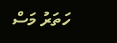ހަތަރު މަސް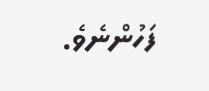ފަހުންނެވެ.